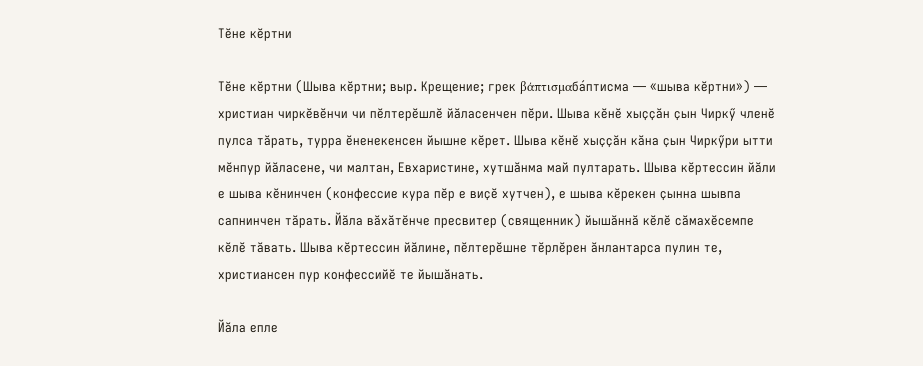Тӗне кӗртни

Тӗне кӗртни (Шыва кӗртни; выр. Крещение; грек βάπτισμαба́птисма — «шыва кӗртни») — христиан чиркӗвӗнчи чи пӗлтерӗшлӗ йӑласенчен пӗри. Шыва кӗнӗ хыҫҫӑн ҫын Чиркӳ членӗ пулса тӑрать, турра ӗненекенсен йышне кӗрет. Шыва кӗнӗ хыҫҫӑн кӑна ҫын Чиркӳри ытти мӗнпур йӑласене, чи малтан, Евхаристине, хутшӑнма май пултарать. Шыва кӗртессин йӑли е шыва кӗнинчен (конфессие кура пӗр е виҫӗ хутчен), е шыва кӗрекен ҫынна шывпа сапнинчен тӑрать. Йӑла вӑхӑтӗнче пресвитер (священник) йышӑннӑ кӗлӗ сӑмахӗсемпе кӗлӗ тӑвать. Шыва кӗртессин йӑлине, пӗлтерӗшне тӗрлӗрен ӑнлантарса пулин те, христиансен пур конфессийӗ те йышӑнать.

Йӑла епле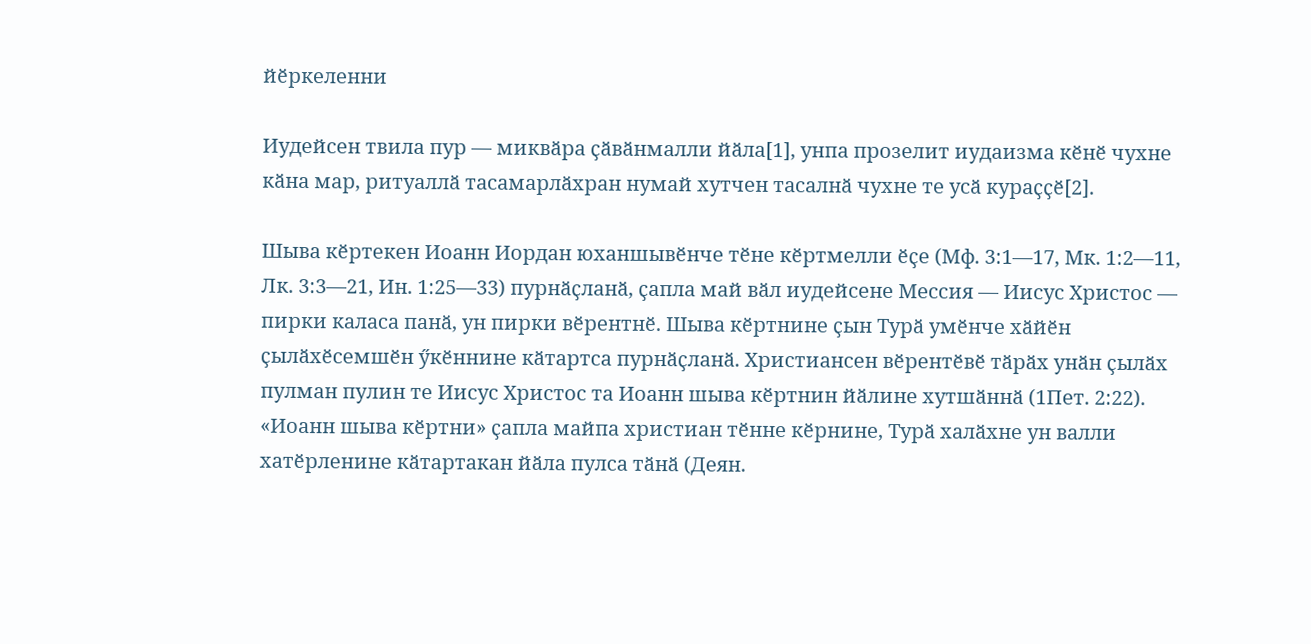йӗркеленни

Иудейсен твила пур — миквӑра ҫӑвӑнмалли йӑла[1], унпа прозелит иудаизма кӗнӗ чухне кӑна мар, ритуаллӑ тасамарлӑхран нумай хутчен тасалнӑ чухне те усӑ кураҫҫӗ[2].

Шыва кӗртекен Иоанн Иордан юханшывӗнче тӗне кӗртмелли ӗҫе (Мф. 3:1—17, Мк. 1:2—11, Лк. 3:3—21, Ин. 1:25—33) пурнӑҫланӑ, ҫапла май вӑл иудейсене Мессия — Иисус Христос — пирки каласа панӑ, ун пирки вӗрентнӗ. Шыва кӗртнине ҫын Турӑ умӗнче хӑйӗн ҫылӑхӗсемшӗн ӳкӗннине кӑтартса пурнӑҫланӑ. Христиансен вӗрентӗвӗ тӑрӑх унӑн ҫылӑх пулман пулин те Иисус Христос та Иоанн шыва кӗртнин йӑлине хутшӑннӑ (1Пет. 2:22). «Иоанн шыва кӗртни» ҫапла майпа христиан тӗнне кӗрнине, Турӑ халӑхне ун валли хатӗрленине кӑтартакан йӑла пулса тӑнӑ (Деян.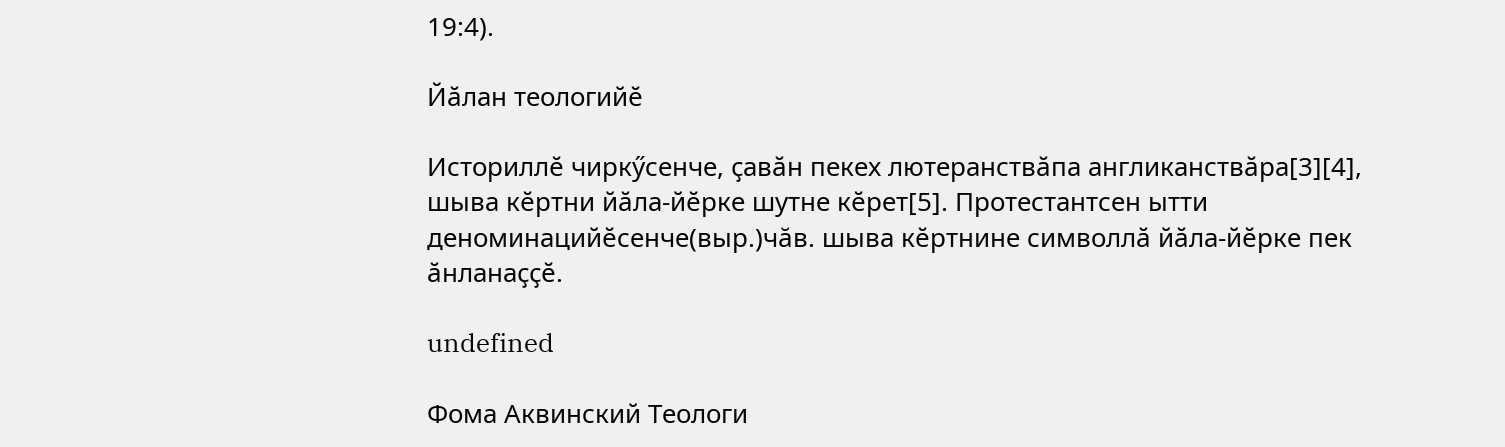19:4).

Йӑлан теологийӗ

Историллӗ чиркӳсенче, ҫавӑн пекех лютеранствӑпа англиканствӑра[3][4], шыва кӗртни йӑла-йӗрке шутне кӗрет[5]. Протестантсен ытти деноминацийӗсенче(выр.)чăв. шыва кӗртнине символлӑ йӑла-йӗрке пек ӑнланаҫҫӗ.

undefined

Фома Аквинский Теологи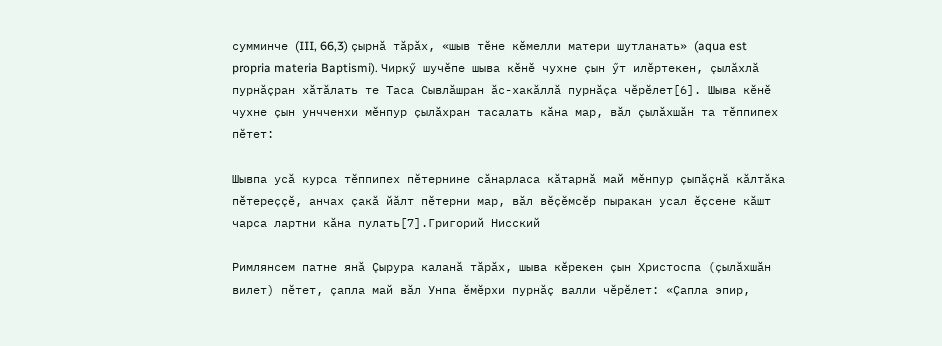сумминче (III, 66,3) ҫырнӑ тӑрӑх, «шыв тӗне кӗмелли матери шутланать» (aqua est propria materia Baptismi). Чиркӳ шучӗпе шыва кӗнӗ чухне ҫын ӳт илӗртекен, ҫылӑхлӑ пурнӑҫран хӑтӑлать те Таса Сывлӑшран ӑс-хакӑллӑ пурнӑҫа чӗрӗлет[6]. Шыва кӗнӗ чухне ҫын унчченхи мӗнпур ҫылӑхран тасалать кӑна мар, вӑл ҫылӑхшӑн та тӗппипех пӗтет:

Шывпа усӑ курса тӗппипех пӗтернине сӑнарласа кӑтарнӑ май мӗнпур ҫыпӑҫнӑ кӑлтӑка пӗтереҫҫӗ, анчах ҫакӑ йӑлт пӗтерни мар, вӑл вӗҫӗмсӗр пыракан усал ӗҫсене кӑшт чарса лартни кӑна пулать[7].Григорий Нисский

Римлянсем патне янӑ Ҫырура каланӑ тӑрӑх, шыва кӗрекен ҫын Христоспа (ҫылӑхшӑн вилет) пӗтет, ҫапла май вӑл Унпа ӗмӗрхи пурнӑҫ валли чӗрӗлет: «Ҫапла эпир,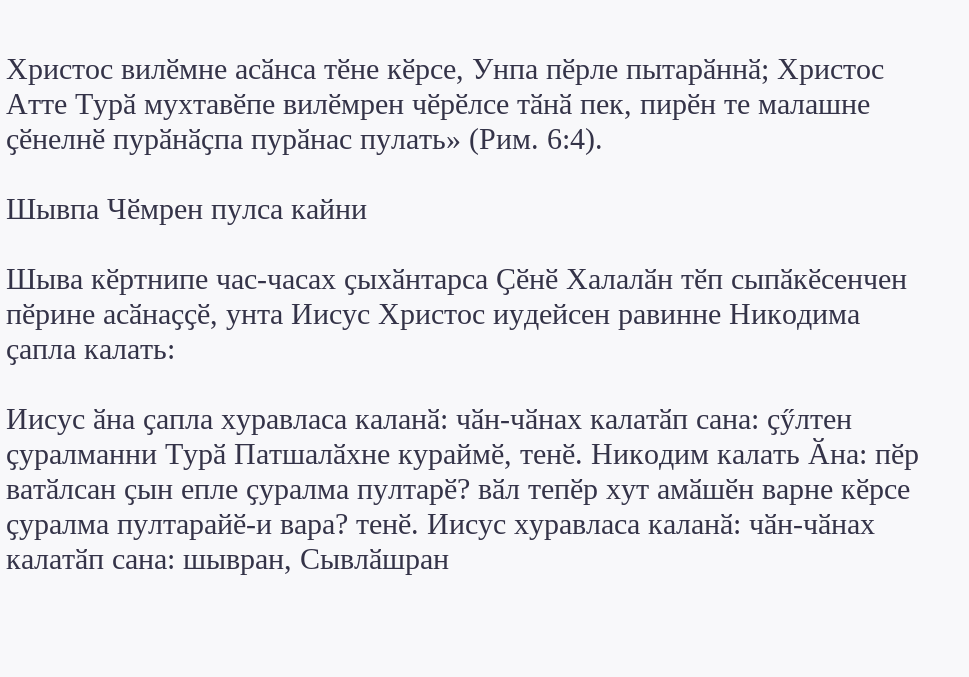Христос вилӗмне асӑнса тӗне кӗрсе, Унпа пӗрле пытарӑннӑ; Христос Атте Турӑ мухтавӗпе вилӗмрен чӗрӗлсе тӑнӑ пек, пирӗн те малашне ҫӗнелнӗ пурӑнӑҫпа пурӑнас пулать» (Рим. 6:4).

Шывпа Чӗмрен пулса кайни

Шыва кӗртнипе час-часах ҫыхӑнтарса Ҫӗнӗ Халалӑн тӗп сыпӑкӗсенчен пӗрине асӑнаҫҫӗ, унта Иисус Христос иудейсен равинне Никодима ҫапла калать:

Иисус ӑна ҫапла хуравласа каланӑ: чӑн-чӑнах калатӑп сана: ҫӳлтен ҫуралманни Турӑ Патшалӑхне кураймӗ, тенӗ. Никодим калать Ӑна: пӗр ватӑлсан ҫын епле ҫуралма пултарӗ? вӑл тепӗр хут амӑшӗн варне кӗрсе ҫуралма пултарайӗ-и вара? тенӗ. Иисус хуравласа каланӑ: чӑн-чӑнах калатӑп сана: шывран, Сывлӑшран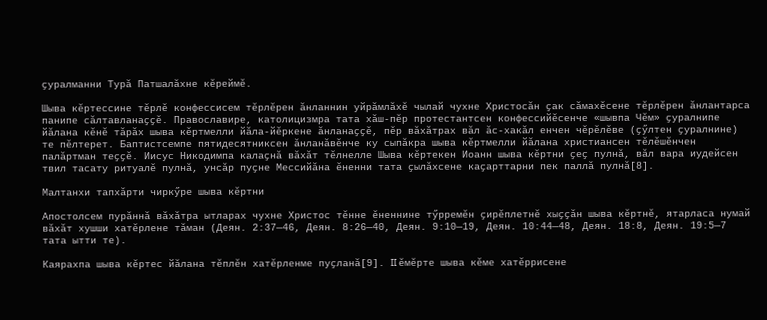ҫуралманни Турӑ Патшалӑхне кӗреймӗ.

Шыва кӗртессине тӗрлӗ конфессисем тӗрлӗрен ӑнланнин уйрӑмлӑхӗ чылай чухне Христосӑн ҫак сӑмахӗсене тӗрлӗрен ӑнлантарса панипе сӑлтавланаҫҫӗ. Православире, католицизмра тата хӑш-пӗр протестантсен конфессийӗсенче «шывпа Чӗм» ҫуралнипе йӑлана кӗнӗ тӑрӑх шыва кӗртмелли йӑла-йӗркене ӑнланаҫҫӗ, пӗр вӑхӑтрах вӑл ӑс-хакӑл енчен чӗрӗлӗве (ҫӳлтен ҫуралнине) те пӗлтерет. Баптистсемпе пятидесятниксен ӑнланӑвӗнче ку сыпӑкра шыва кӗртмелли йӑлана христиансен тӗлӗшӗнчен палӑртман теҫҫӗ. Иисус Никодимпа калаҫнӑ вӑхӑт тӗлнелле Шыва кӗртекен Иоанн шыва кӗртни ҫеҫ пулнӑ, вӑл вара иудейсен твил тасату ритуалӗ пулнӑ, унсӑр пуҫне Мессийӑна ӗненни тата ҫылӑхсене каҫарттарни пек паллӑ пулнӑ[8].

Малтанхи тапхӑрти чиркӳре шыва кӗртни

Апостолсем пурӑннӑ вӑхӑтра ытларах чухне Христос тӗнне ӗненнине тӳрремӗн ҫирӗплетнӗ хыҫҫӑн шыва кӗртнӗ, ятарласа нумай вӑхӑт хушши хатӗрлене тӑман (Деян. 2:37—46, Деян. 8:26—40, Деян. 9:10—19, Деян. 10:44—48, Деян. 18:8, Деян. 19:5—7 тата ытти те).

Каярахпа шыва кӗртес йӑлана тӗплӗн хатӗрленме пуҫланӑ[9]. II ӗмӗрте шыва кӗме хатӗррисене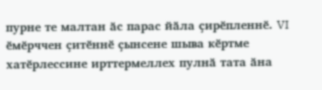пурне те малтан ӑс парас йӑла ҫирӗпленнӗ. VI ӗмӗрччен ҫитӗннӗ ҫынсене шыва кӗртме хатӗрлессине ирттермеллех пулнӑ тата ӑна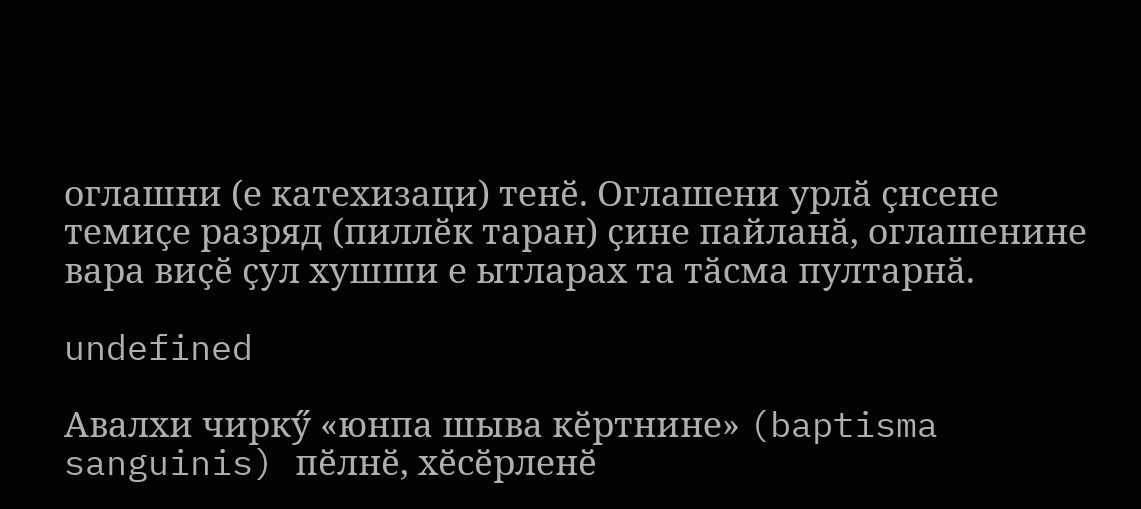оглашни (е катехизаци) тенӗ. Оглашени урлӑ ҫнсене темиҫе разряд (пиллӗк таран) ҫине пайланӑ, оглашенине вара виҫӗ ҫул хушши е ытларах та тӑсма пултарнӑ.

undefined

Авалхи чиркӳ «юнпа шыва кӗртнине» (baptisma sanguinis) пӗлнӗ, хӗсӗрленӗ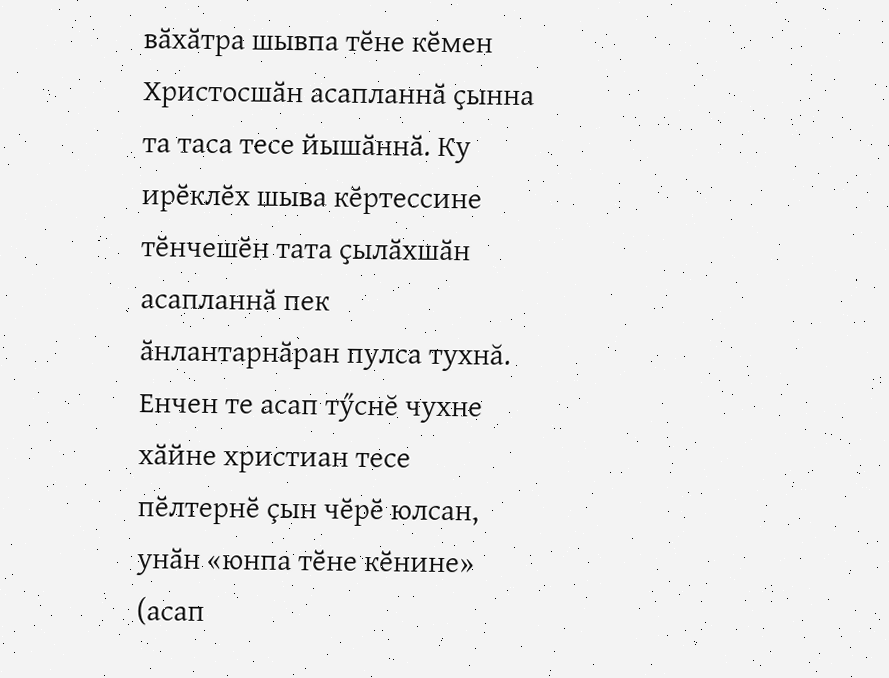вӑхӑтра шывпа тӗне кӗмен Христосшӑн асапланнӑ ҫынна та таса тесе йышӑннӑ. Ку ирӗклӗх шыва кӗртессине тӗнчешӗн тата ҫылӑхшӑн асапланнӑ пек ӑнлантарнӑран пулса тухнă. Енчен те асап тӳснĕ чухне хӑйне христиан тесе пӗлтернӗ çын чӗрӗ юлсан, унӑн «юнпа тӗне кӗнине» (асап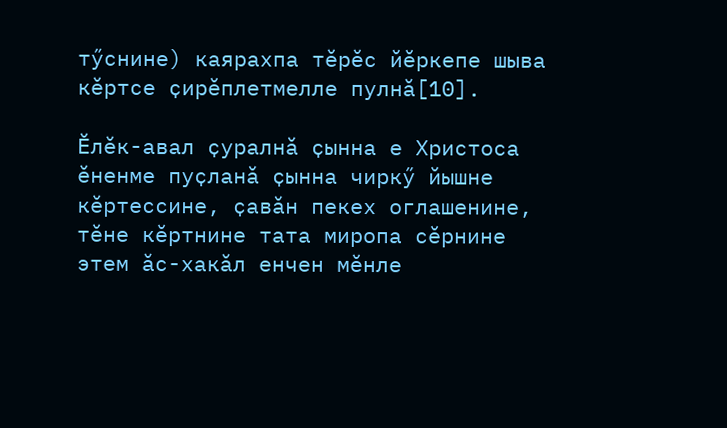тӳснине) каярахпа тӗрӗс йӗркепе шыва кӗртсе ҫирӗплетмелле пулнӑ[10].

Ӗлӗк-авал ҫуралнӑ ҫынна е Христоса ӗненме пуҫланӑ ҫынна чиркӳ йышне кӗртессине, ҫавӑн пекех оглашенине, тӗне кӗртнине тата миропа сӗрнине этем ӑс-хакӑл енчен мӗнле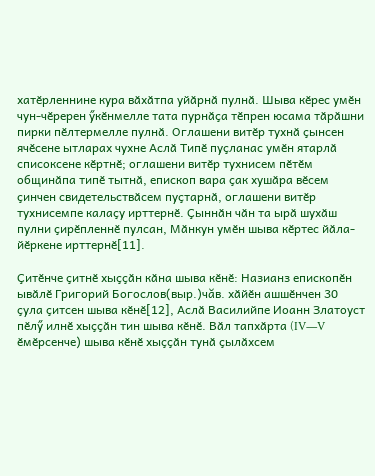хатӗрленнине кура вӑхӑтпа уйӑрнӑ пулнӑ. Шыва кӗрес умӗн чун-чӗререн ӳкӗнмелле тата пурнӑҫа тӗпрен юсама тӑрӑшни пирки пӗлтермелле пулнӑ. Оглашени витӗр тухнӑ ҫынсен ячӗсене ытларах чухне Аслӑ Типӗ пуҫланас умӗн ятарлӑ списоксене кӗртнӗ; оглашени витӗр тухнисем пӗтӗм общинӑпа типӗ тытнӑ, епископ вара ҫак хушӑра вӗсем ҫинчен свидетельствӑсем пуҫтарнӑ, оглашени витӗр тухнисемпе калаҫу ирттернӗ. Ҫыннӑн чӑн та ырӑ шухӑш пулни ҫирӗпленнӗ пулсан, Мӑнкун умӗн шыва кӗртес йӑла-йӗркене ирттернӗ[11].

Ҫитӗнче ҫитнӗ хыҫҫӑн кӑна шыва кӗнӗ: Назианз епископӗн ывӑлӗ Григорий Богослов(выр.)чăв. хӑйӗн ашшӗнчен 30 ҫула ҫитсен шыва кӗнӗ[12], Аслӑ Василийпе Иоанн Златоуст пӗлӳ илнӗ хыҫҫӑн тин шыва кӗнӗ. Вӑл тапхӑрта (IV—V ӗмӗрсенче) шыва кӗнӗ хыҫҫӑн тунӑ ҫылӑхсем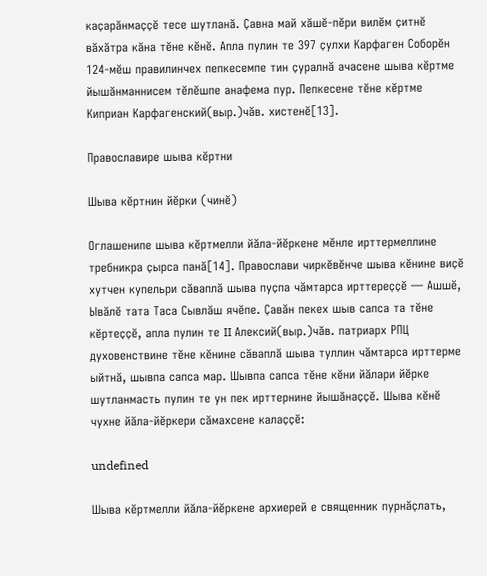каҫарӑнмаҫҫӗ тесе шутланӑ. Ҫавна май хӑшӗ-пӗри вилӗм ҫитнӗ вӑхӑтра кӑна тӗне кӗнӗ. Апла пулин те 397 ҫулхи Карфаген Соборӗн 124-мӗш правилинчех пепкесемпе тин ҫуралнӑ ачасене шыва кӗртме йышӑнманнисем тӗлӗшпе анафема пур. Пепкесене тӗне кӗртме Киприан Карфагенский(выр.)чăв. хистенӗ[13].

Православире шыва кӗртни

Шыва кӗртнин йӗрки (чинӗ)

Оглашенипе шыва кӗртмелли йӑла-йӗркене мӗнле ирттермеллине требникра ҫырса панӑ[14]. Православи чиркӗвӗнче шыва кӗнине виҫӗ хутчен купельри сӑваплӑ шыва пуҫпа чӑмтарса ирттереҫҫӗ — Ашшӗ, Ывӑлӗ тата Таса Сывлӑш ячӗпе. Ҫавӑн пекех шыв сапса та тӗне кӗртеҫҫӗ, апла пулин те II Алексий(выр.)чăв. патриарх РПЦ духовенствине тӗне кӗнине сӑваплӑ шыва туллин чӑмтарса ирттерме ыйтнӑ, шывпа сапса мар. Шывпа сапса тӗне кӗни йӑлари йӗрке шутланмасть пулин те ун пек ирттернине йышӑнаҫҫӗ. Шыва кӗнӗ чухне йӑла-йӗркери сӑмахсене калаҫҫӗ:

undefined

Шыва кӗртмелли йӑла-йӗркене архиерей е священник пурнӑҫлать,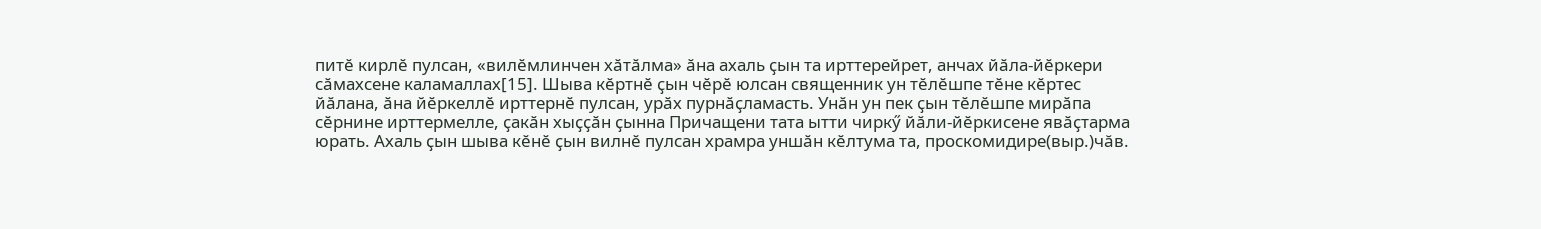питӗ кирлӗ пулсан, «вилӗмлинчен хӑтӑлма» ӑна ахаль ҫын та ирттерейрет, анчах йӑла-йӗркери сӑмахсене каламаллах[15]. Шыва кӗртнӗ ҫын чӗрӗ юлсан священник ун тӗлӗшпе тӗне кӗртес йӑлана, ӑна йӗркеллӗ ирттернӗ пулсан, урӑх пурнӑҫламасть. Унӑн ун пек ҫын тӗлӗшпе мирӑпа сӗрнине ирттермелле, ҫакӑн хыҫҫӑн ҫынна Причащени тата ытти чиркӳ йӑли-йӗркисене явӑҫтарма юрать. Ахаль ҫын шыва кӗнӗ ҫын вилнӗ пулсан храмра уншӑн кӗлтума та, проскомидире(выр.)чăв.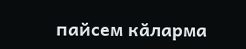пайсем кӑларма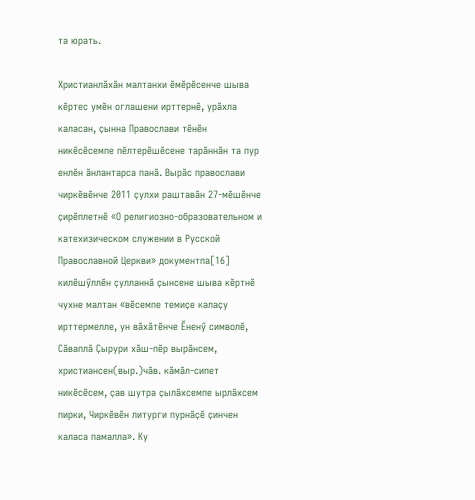та юрать.

Христианлӑхӑн малтанхи ӗмӗрӗсенче шыва кӗртес умӗн оглашени ирттернӗ, урӑхла каласан, ҫынна Православи тӗнӗн никӗсӗсемпе пӗлтерӗшӗсене тарӑннӑн та пур енлӗн ӑнлантарса панӑ. Вырӑс православи чиркӗвӗнче 2011 ҫулхи раштавӑн 27-мӗшӗнче ҫирӗплетнӗ «О религиозно-образовательном и катехизическом служении в Русской Православной Церкви» документпа[16] килӗшӳллӗн ҫулланнӑ ҫынсене шыва кӗртнӗ чухне малтан «вӗсемпе темиҫе калаҫу ирттермелле, ун вӑхӑтӗнче Ӗненӳ символӗ, Сӑваплӑ Ҫырури хӑш-пӗр вырӑнсем, христиансен(выр.)чăв. кӑмӑл-сипет никӗсӗсем, ҫав шутра ҫылӑхсемпе ырлӑхсем пирки, Чиркӗвӗн литурги пурнӑҫӗ ҫинчен каласа памалла». Ку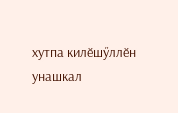хутпа килӗшӳллӗн унашкал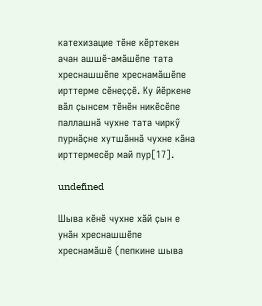катехизацие тӗне кӗртекен ачан ашшӗ-амӑшӗпе тата хреснашшӗпе хреснамӑшӗпе ирттерме сӗнеҫҫӗ. Ку йӗркене вӑл ҫынсем тӗнӗн никӗсӗпе паллашнӑ чухне тата чиркӳ пурнӑҫне хутшӑннӑ чухне кӑна ирттермесӗр май пур[17].

undefined

Шыва кӗнӗ чухне хӑй ҫын е унӑн хреснашшӗпе хреснамӑшӗ (пепкине шыва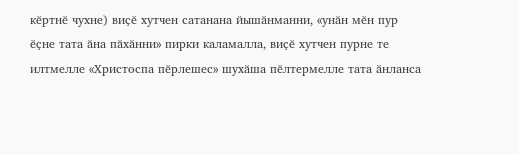кӗртнӗ чухне) виҫӗ хутчен сатанана йышӑнманни, «унӑн мӗн пур ӗҫне тата ӑна пӑхӑнни» пирки каламалла, виҫӗ хутчен пурне те илтмелле «Христоспа пӗрлешес» шухӑша пӗлтермелле тата ӑнланса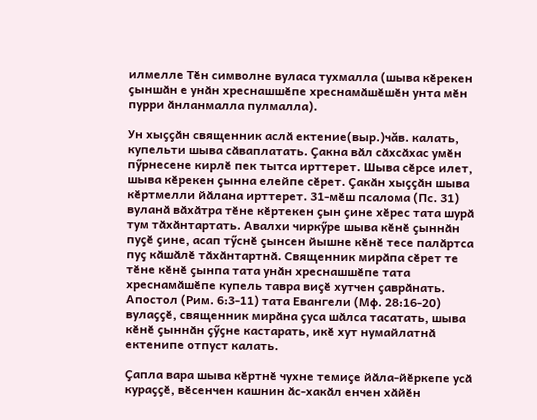илмелле Тӗн символне вуласа тухмалла (шыва кӗрекен ҫыншӑн е унӑн хреснашшӗпе хреснамӑшӗшӗн унта мӗн пурри ӑнланмалла пулмалла).

Ун хыҫҫӑн священник аслӑ ектение(выр.)чăв. калать, купельти шыва сӑваплатать. Ҫакна вӑл сӑхсӑхас умӗн пӳрнесене кирлӗ пек тытса ирттерет. Шыва сӗрсе илет, шыва кӗрекен ҫынна елейпе сӗрет. Ҫакӑн хыҫҫӑн шыва кӗртмелли йӑлана ирттерет. 31-мӗш псалома (Пс. 31) вуланӑ вӑхӑтра тӗне кӗртекен ҫын ҫине хӗрес тата шурӑ тум тӑхӑнтартать. Авалхи чиркӳре шыва кӗнӗ ҫыннӑн пуҫӗ ҫине, асап тӳснӗ ҫынсен йышне кӗнӗ тесе палӑртса пуҫ кӑшӑлӗ тӑхӑнтартнӑ. Священник мирӑпа сӗрет те тӗне кӗнӗ ҫынпа тата унӑн хреснашшӗпе тата хреснамӑшӗпе купель тавра виҫӗ хутчен ҫаврӑнать. Апостол (Рим. 6:3-11) тата Евангели (Мф. 28:16-20) вулаҫҫӗ, священник мирӑна ҫуса шӑлса тасатать, шыва кӗнӗ ҫыннӑн ҫӳҫне кастарать, икӗ хут нумайлатнӑ ектенипе отпуст калать.

Ҫапла вара шыва кӗртнӗ чухне темиҫе йӑла-йӗркепе усӑ кураҫҫӗ, вӗсенчен кашнин ӑс-хакӑл енчен хӑйӗн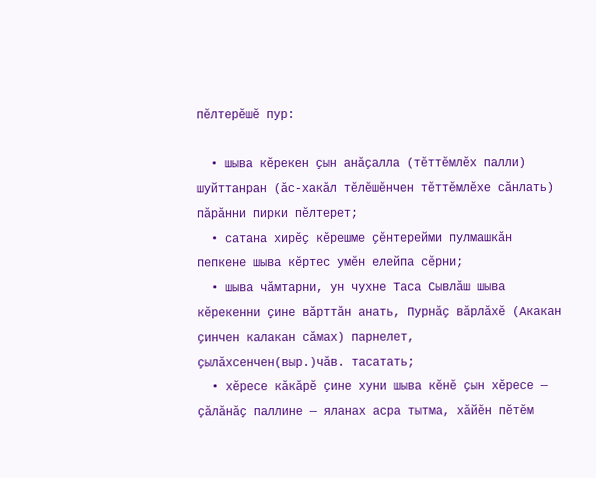пӗлтерӗшӗ пур:

  • шыва кӗрекен ҫын анӑҫалла (тӗттӗмлӗх палли) шуйттанран (ӑс-хакӑл тӗлӗшӗнчен тӗттӗмлӗхе сӑнлать) пӑрӑнни пирки пӗлтерет;
  • сатана хирӗҫ кӗрешме ҫӗнтерейми пулмашкӑн пепкене шыва кӗртес умӗн елейпа сӗрни;
  • шыва чӑмтарни, ун чухне Таса Сывлӑш шыва кӗрекенни ҫине вӑрттӑн анать, Пурнӑҫ вӑрлӑхӗ (Акакан ҫинчен калакан сӑмах) парнелет, ҫылӑхсенчен(выр.)чăв. тасатать;
  • хӗресе кӑкӑрӗ ҫине хуни шыва кӗнӗ ҫын хӗресе — ҫӑлӑнӑҫ паллине — яланах асра тытма, хӑйӗн пӗтӗм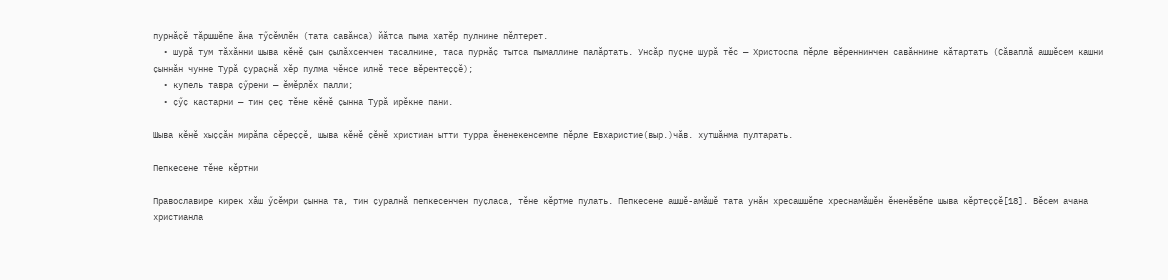пурнӑҫӗ тӑршшӗпе ӑна тӳсӗмлӗн (тата савӑнса) йӑтса пыма хатӗр пулнине пӗлтерет.
  • шурӑ тум тӑхӑнни шыва кӗнӗ ҫын ҫылӑхсенчен тасалнине, таса пурнӑҫ тытса пымаллине палӑртать. Унсӑр пуҫне шурӑ тӗс — Христоспа пӗрле вӗреннинчен савӑннине кӑтартать (Сӑваплӑ ашшӗсем кашни ҫыннӑн чунне Турӑ ҫураҫнӑ хӗр пулма чӗнсе илнӗ тесе вӗрентеҫҫӗ);
  • купель тавра ҫӳрени — ӗмӗрлӗх палли;
  • ҫӳҫ кастарни — тин ҫеҫ тӗне кӗнӗ ҫынна Турӑ ирӗкне пани.

Шыва кӗнӗ хыҫҫӑн мирӑпа сӗреҫҫӗ, шыва кӗнӗ ҫӗнӗ христиан ытти турра ӗненекенсемпе пӗрле Евхаристие(выр.)чăв. хутшӑнма пултарать.

Пепкесене тӗне кӗртни

Православире кирек хӑш ӳсӗмри ҫынна та, тин ҫуралнӑ пепкесенчен пуҫласа, тӗне кӗртме пулать. Пепкесене ашшӗ-амӑшӗ тата унӑн хресашшӗпе хреснамӑшӗн ӗненӗвӗпе шыва кӗртеҫҫӗ[18]. Вӗсем ачана христианла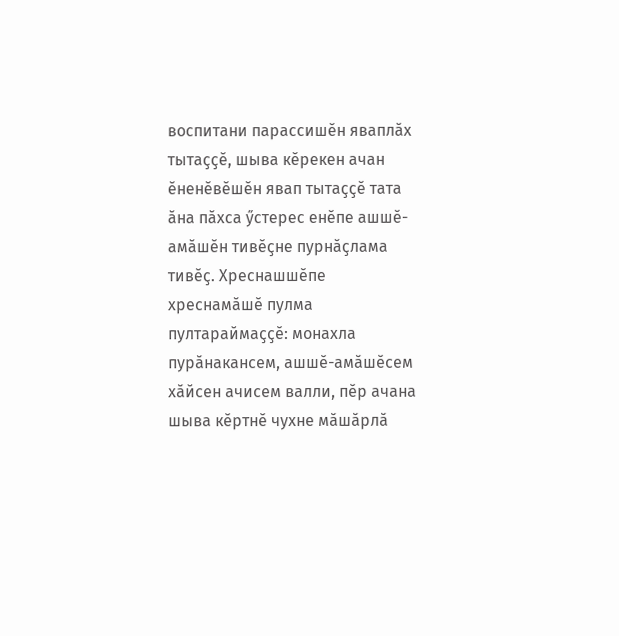воспитани парассишӗн яваплӑх тытаҫҫӗ, шыва кӗрекен ачан ӗненӗвӗшӗн явап тытаҫҫӗ тата ӑна пӑхса ӳстерес енӗпе ашшӗ-амӑшӗн тивӗҫне пурнӑҫлама тивӗҫ. Хреснашшӗпе хреснамӑшӗ пулма пултараймаҫҫӗ: монахла пурӑнакансем, ашшӗ-амӑшӗсем хӑйсен ачисем валли, пӗр ачана шыва кӗртнӗ чухне мӑшӑрлӑ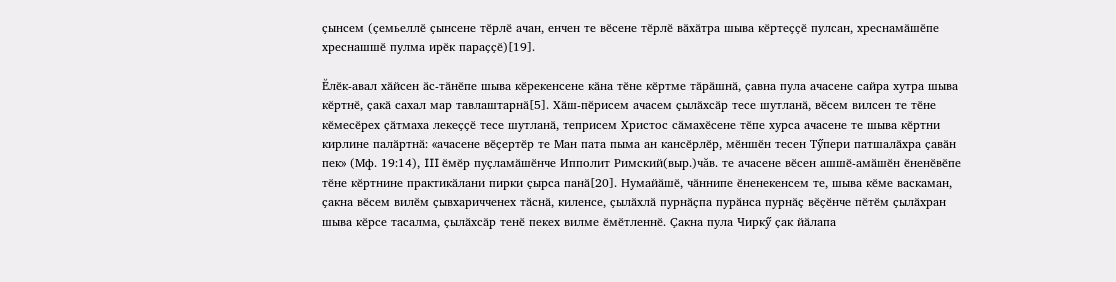ҫынсем (ҫемьеллӗ ҫынсене тӗрлӗ ачан, енчен те вӗсене тӗрлӗ вӑхӑтра шыва кӗртеҫҫӗ пулсан, хреснамӑшӗпе хреснашшӗ пулма ирӗк параҫҫӗ)[19].

Ӗлӗк-авал хӑйсен ӑс-тӑнӗпе шыва кӗрекенсене кӑна тӗне кӗртме тӑрӑшнӑ, ҫавна пула ачасене сайра хутра шыва кӗртнӗ, ҫакӑ сахал мар тавлаштарнӑ[5]. Хӑш-пӗрисем ачасем ҫылӑхсӑр тесе шутланӑ, вӗсем вилсен те тӗне кӗмесӗрех ҫӑтмаха лекеҫҫӗ тесе шутланӑ, теприсем Христос сӑмахӗсене тӗпе хурса ачасене те шыва кӗртни кирлине палӑртнӑ: «ачасене вӗҫертӗр те Ман пата пыма ан кансӗрлӗр, мӗншӗн тесен Тӳпери патшалӑхра ҫавӑн пек» (Мф. 19:14), III ӗмӗр пуҫламӑшӗнче Ипполит Римский(выр.)чăв. те ачасене вӗсен ашшӗ-амӑшӗн ӗненӗвӗпе тӗне кӗртнине практикӑлани пирки ҫырса панӑ[20]. Нумайӑшӗ, чӑннипе ӗненекенсем те, шыва кӗме васкаман, ҫакна вӗсем вилӗм ҫывхаричченех тӑснӑ, киленсе, ҫылӑхлӑ пурнӑҫпа пурӑнса пурнӑҫ вӗҫӗнче пӗтӗм ҫылӑхран шыва кӗрсе тасалма, ҫылӑхсӑр тенӗ пекех вилме ӗмӗтленнӗ. Ҫакна пула Чиркӳ ҫак йӑлапа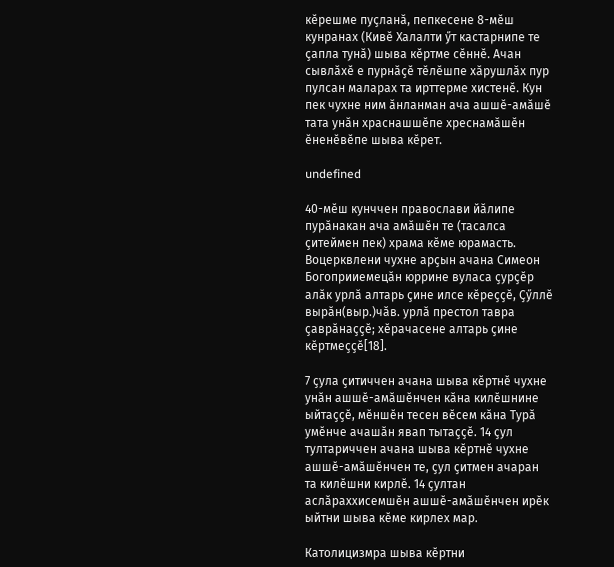кӗрешме пуҫланӑ, пепкесене 8-мӗш кунранах (Кивӗ Халалти ӳт кастарнипе те ҫапла тунӑ) шыва кӗртме сӗннӗ. Ачан сывлӑхӗ е пурнӑҫӗ тӗлӗшпе хӑрушлӑх пур пулсан маларах та ирттерме хистенӗ. Кун пек чухне ним ӑнланман ача ашшӗ-амӑшӗ тата унӑн храснашшӗпе хреснамӑшӗн ӗненӗвӗпе шыва кӗрет.

undefined

40-мӗш кунччен православи йӑлипе пурӑнакан ача амӑшӗн те (тасалса ҫитеймен пек) храма кӗме юрамасть. Воцерквлени чухне арҫын ачана Симеон Богоприиемецӑн юррине вуласа ҫурҫӗр алӑк урлӑ алтарь ҫине илсе кӗреҫҫӗ, Ҫӳллӗ вырӑн(выр.)чăв. урлӑ престол тавра ҫаврӑнаҫҫӗ; хӗрачасене алтарь ҫине кӗртмеҫҫӗ[18].

7 ҫула ҫитиччен ачана шыва кӗртнӗ чухне унӑн ашшӗ-амӑшӗнчен кӑна килӗшнине ыйтаҫҫӗ, мӗншӗн тесен вӗсем кӑна Турӑ умӗнче ачашӑн явап тытаҫҫӗ. 14 ҫул тултариччен ачана шыва кӗртнӗ чухне ашшӗ-амӑшӗнчен те, ҫул ҫитмен ачаран та килӗшни кирлӗ. 14 ҫултан аслӑраххисемшӗн ашшӗ-амӑшӗнчен ирӗк ыйтни шыва кӗме кирлех мар.

Католицизмра шыва кӗртни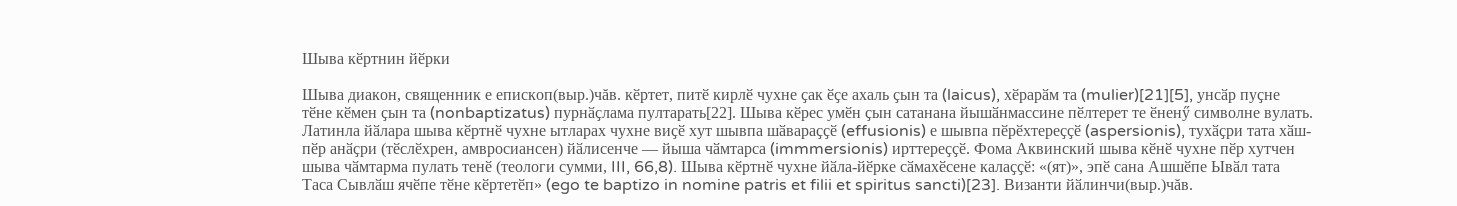Шыва кӗртнин йӗрки

Шыва диакон, священник е епископ(выр.)чăв. кӗртет, питӗ кирлӗ чухне ҫак ӗҫе ахаль ҫын та (laicus), хӗрарӑм та (mulier)[21][5], унсӑр пуҫне тӗне кӗмен ҫын та (nonbaptizatus) пурнӑҫлама пултарать[22]. Шыва кӗрес умӗн ҫын сатанана йышӑнмассине пӗлтерет те ӗненӳ символне вулать. Латинла йӑлара шыва кӗртнӗ чухне ытларах чухне виҫӗ хут шывпа шӑвараҫҫӗ (effusionis) е шывпа пӗрӗхтереҫҫӗ (aspersionis), тухӑҫри тата хӑш-пӗр анӑҫри (тӗслӗхрен, амвросиансен) йӑлисенче — йыша чӑмтарса (immmersionis) ирттереҫҫӗ. Фома Аквинский шыва кӗнӗ чухне пӗр хутчен шыва чӑмтарма пулать тенӗ (теологи сумми, III, 66,8). Шыва кӗртнӗ чухне йӑла-йӗрке сӑмахӗсене калаҫҫӗ: «(ят)», эпӗ сана Ашшӗпе Ывӑл тата Таса Сывлӑш ячӗпе тӗне кӗртетӗп» (ego te baptizo in nomine patris et filii et spiritus sancti)[23]. Византи йӑлинчи(выр.)чăв.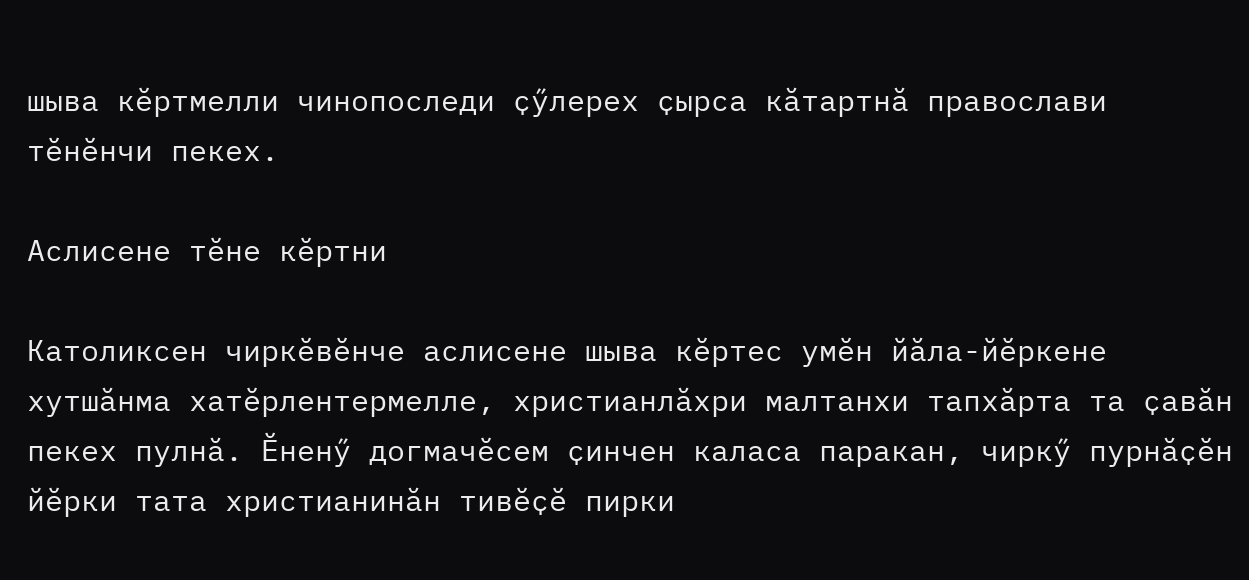шыва кӗртмелли чинопоследи ҫӳлерех ҫырса кӑтартнӑ православи тӗнӗнчи пекех.

Аслисене тӗне кӗртни

Католиксен чиркӗвӗнче аслисене шыва кӗртес умӗн йӑла-йӗркене хутшӑнма хатӗрлентермелле, христианлӑхри малтанхи тапхӑрта та ҫавӑн пекех пулнӑ. Ӗненӳ догмачӗсем ҫинчен каласа паракан, чиркӳ пурнӑҫӗн йӗрки тата христианинӑн тивӗҫӗ пирки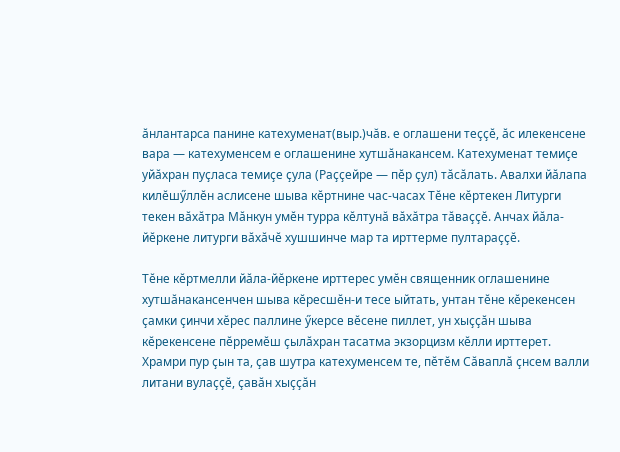ӑнлантарса панине катехуменат(выр.)чăв. е оглашени теҫҫӗ, ӑс илекенсене вара — катехуменсем е оглашенине хутшӑнакансем. Катехуменат темиҫе уйӑхран пуҫласа темиҫе ҫула (Раҫҫейре — пӗр ҫул) тӑсӑлать. Авалхи йӑлапа килӗшӳллӗн аслисене шыва кӗртнине час-часах Тӗне кӗртекен Литурги текен вӑхӑтра Мӑнкун умӗн турра кӗлтунӑ вӑхӑтра тӑваҫҫӗ. Анчах йӑла-йӗркене литурги вӑхӑчӗ хушшинче мар та ирттерме пултараҫҫӗ.

Тӗне кӗртмелли йӑла-йӗркене ирттерес умӗн священник оглашенине хутшӑнакансенчен шыва кӗресшӗн-и тесе ыйтать, унтан тӗне кӗрекенсен ҫамки ҫинчи хӗрес паллине ӳкерсе вӗсене пиллет, ун хыҫҫӑн шыва кӗрекенсене пӗрремӗш ҫылӑхран тасатма экзорцизм кӗлли ирттерет. Храмри пур ҫын та, ҫав шутра катехуменсем те, пӗтӗм Сӑваплӑ ҫнсем валли литани вулаҫҫӗ, ҫавӑн хыҫҫӑн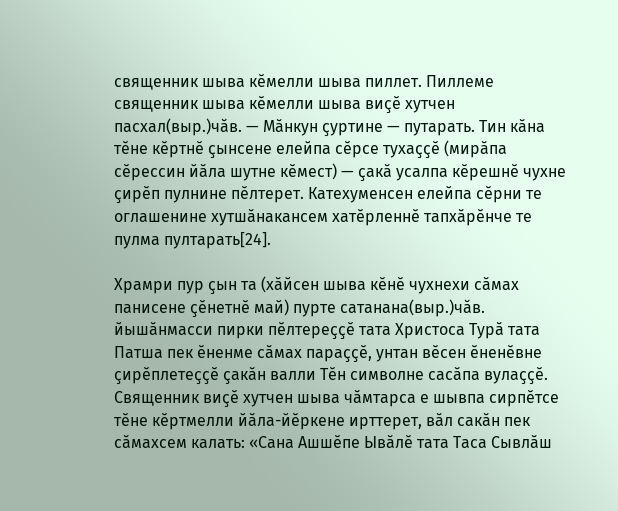священник шыва кӗмелли шыва пиллет. Пиллеме священник шыва кӗмелли шыва виҫӗ хутчен пасхал(выр.)чăв. — Мӑнкун ҫуртине — путарать. Тин кӑна тӗне кӗртнӗ ҫынсене елейпа сӗрсе тухаҫҫӗ (мирӑпа сӗрессин йӑла шутне кӗмест) — ҫакӑ усалпа кӗрешнӗ чухне ҫирӗп пулнине пӗлтерет. Катехуменсен елейпа сӗрни те оглашенине хутшӑнакансем хатӗрленнӗ тапхӑрӗнче те пулма пултарать[24].

Храмри пур ҫын та (хӑйсен шыва кӗнӗ чухнехи сӑмах панисене ҫӗнетнӗ май) пурте сатанана(выр.)чăв. йышӑнмасси пирки пӗлтереҫҫӗ тата Христоса Турӑ тата Патша пек ӗненме сӑмах параҫҫӗ, унтан вӗсен ӗненӗвне ҫирӗплетеҫҫӗ ҫакӑн валли Тӗн символне сасӑпа вулаҫҫӗ. Священник виҫӗ хутчен шыва чӑмтарса е шывпа сирпӗтсе тӗне кӗртмелли йӑла-йӗркене ирттерет, вӑл сакӑн пек сӑмахсем калать: «Сана Ашшӗпе Ывӑлӗ тата Таса Сывлӑш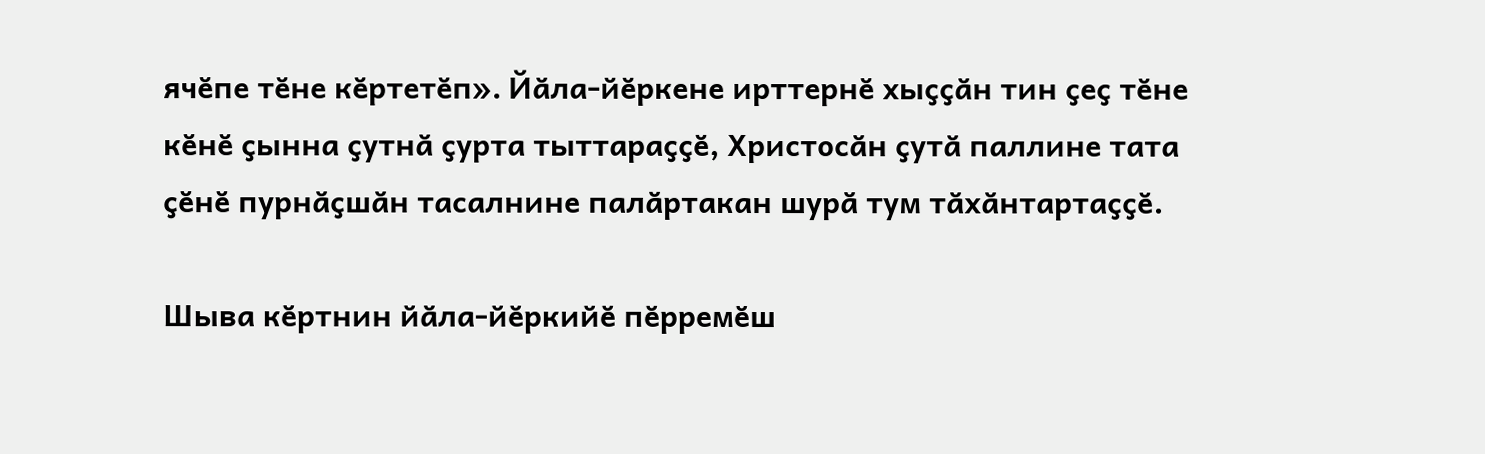ячӗпе тӗне кӗртетӗп». Йӑла-йӗркене ирттернӗ хыҫҫӑн тин ҫеҫ тӗне кӗнӗ ҫынна ҫутнӑ ҫурта тыттараҫҫӗ, Христосӑн ҫутӑ паллине тата ҫӗнӗ пурнӑҫшӑн тасалнине палӑртакан шурӑ тум тӑхӑнтартаҫҫӗ.

Шыва кӗртнин йӑла-йӗркийӗ пӗрремӗш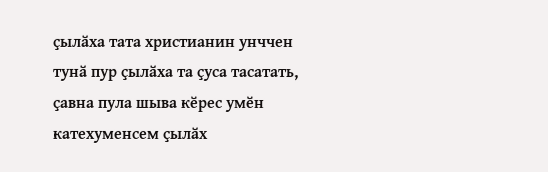ҫылӑха тата христианин унччен тунӑ пур ҫылӑха та ҫуса тасатать, ҫавна пула шыва кӗрес умӗн катехуменсем ҫылӑх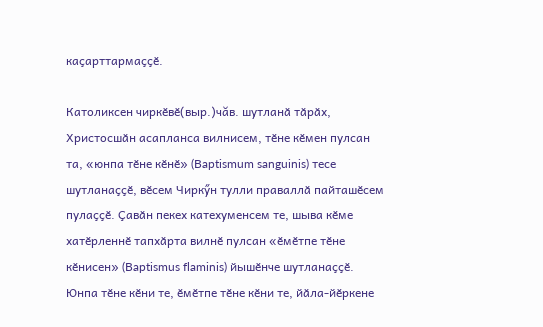каҫарттармаҫҫӗ.

Католиксен чиркӗвӗ(выр.)чăв. шутланӑ тӑрӑх, Христосшӑн асапланса вилнисем, тӗне кӗмен пулсан та, «юнпа тӗне кӗнӗ» (Baptismum sanguinis) тесе шутланаҫҫӗ, вӗсем Чиркӳн тулли праваллӑ пайташӗсем пулаҫҫӗ. Ҫавӑн пекех катехуменсем те, шыва кӗме хатӗрленнӗ тапхӑрта вилнӗ пулсан «ӗмӗтпе тӗне кӗнисен» (Baptismus flaminis) йышӗнче шутланаҫҫӗ. Юнпа тӗне кӗни те, ӗмӗтпе тӗне кӗни те, йӑла-йӗркене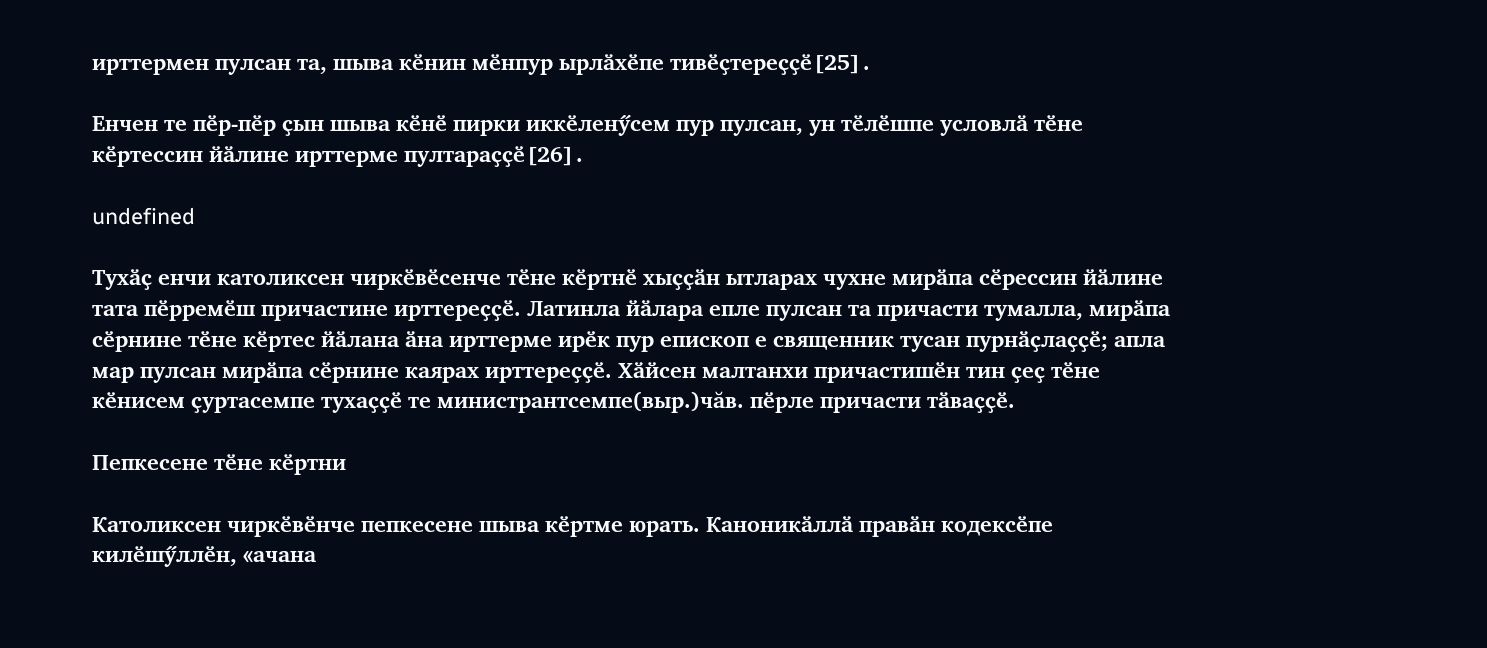ирттермен пулсан та, шыва кӗнин мӗнпур ырлӑхӗпе тивӗҫтереҫҫӗ[25].

Енчен те пӗр-пӗр ҫын шыва кӗнӗ пирки иккӗленӳсем пур пулсан, ун тӗлӗшпе условлӑ тӗне кӗртессин йӑлине ирттерме пултараҫҫӗ[26].

undefined

Тухӑҫ енчи католиксен чиркӗвӗсенче тӗне кӗртнӗ хыҫҫӑн ытларах чухне мирӑпа сӗрессин йӑлине тата пӗрремӗш причастине ирттереҫҫӗ. Латинла йӑлара епле пулсан та причасти тумалла, мирӑпа сӗрнине тӗне кӗртес йӑлана ӑна ирттерме ирӗк пур епископ е священник тусан пурнӑҫлаҫҫӗ; апла мар пулсан мирӑпа сӗрнине каярах ирттереҫҫӗ. Хӑйсен малтанхи причастишӗн тин ҫеҫ тӗне кӗнисем ҫуртасемпе тухаҫҫӗ те министрантсемпе(выр.)чăв. пӗрле причасти тӑваҫҫӗ.

Пепкесене тӗне кӗртни

Католиксен чиркӗвӗнче пепкесене шыва кӗртме юрать. Каноникӑллӑ правӑн кодексӗпе килӗшӳллӗн, «ачана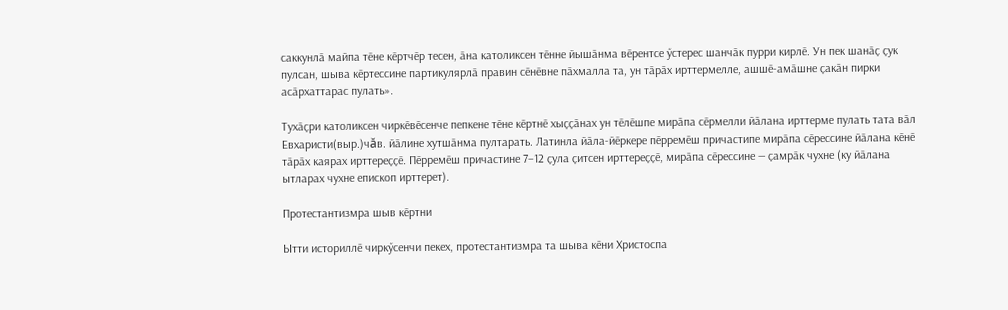саккунлӑ майпа тӗне кӗртчӗр тесен, ӑна католиксен тӗнне йышӑнма вӗрентсе ӳстерес шанчӑк пурри кирлӗ. Ун пек шанӑҫ ҫук пулсан, шыва кӗртессине партикулярлӑ правин сӗнӗвне пӑхмалла та, ун тӑрӑх ирттермелле, ашшӗ-амӑшне ҫакӑн пирки асӑрхаттарас пулать».

Тухӑҫри католиксен чиркӗвӗсенче пепкене тӗне кӗртнӗ хыҫҫӑнах ун тӗлӗшпе мирӑпа сӗрмелли йӑлана ирттерме пулать тата вӑл Евхаристи(выр.)чăв. йӑлине хутшӑнма пултарать. Латинла йӑла-йӗркере пӗрремӗш причастипе мирӑпа сӗрессине йӑлана кӗнӗ тӑрӑх каярах ирттереҫҫӗ. Пӗрремӗш причастине 7–12 ҫула ҫитсен ирттереҫҫӗ, мирӑпа сӗрессине — ҫамрӑк чухне (ку йӑлана ытларах чухне епископ ирттерет).

Протестантизмра шыв кӗртни

Ытти историллӗ чиркӳсенчи пекех, протестантизмра та шыва кӗни Христоспа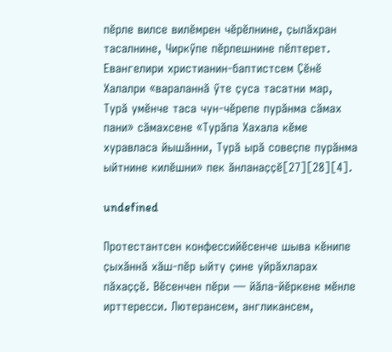пӗрле вилсе вилӗмрен чӗрӗлнине, ҫылӑхран тасалнине, Чиркӳпе пӗрлешнине пӗлтерет. Евангелири христианин-баптистсем Ҫӗнӗ Халалри «вараланнӑ ӳте ҫуса тасатни мар, Турӑ умӗнче таса чун-чӗрепе пурӑнма сӑмах пани» сӑмахсене «Турӑпа Хахала кӗме хуравласа йышӑнни, Турӑ ырӑ совеҫпе пурӑнма ыйтнине килӗшни» пек ӑнланаҫҫӗ[27][28][4].

undefined

Протестантсен конфессийӗсенче шыва кӗнипе ҫыхӑннӑ хӑш-пӗр ыйту ҫине уйрӑхларах пӑхаҫҫӗ. Вӗсенчен пӗри — йӑла-йӗркене мӗнле ирттересси. Лютерансем, англикансем,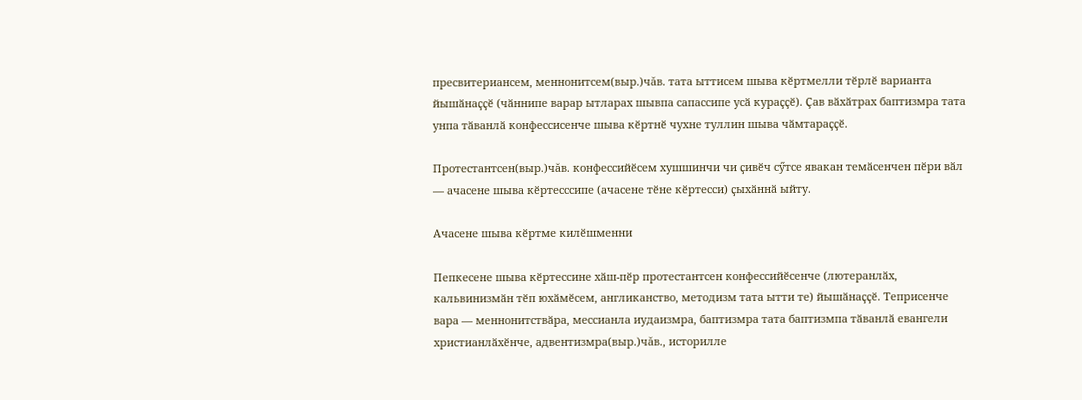пресвитериансем, меннонитсем(выр.)чăв. тата ыттисем шыва кӗртмелли тӗрлӗ варианта йышӑнаҫҫӗ (чӑннипе варар ытларах шывпа сапассипе усӑ кураҫҫӗ). Ҫав вӑхӑтрах баптизмра тата унпа тӑванлӑ конфессисенче шыва кӗртнӗ чухне туллин шыва чӑмтараҫҫӗ.

Протестантсен(выр.)чăв. конфессийӗсем хушшинчи чи ҫивӗч сӳтсе явакан темӑсенчен пӗри вӑл — ачасене шыва кӗртесссипе (ачасене тӗне кӗртесси) ҫыхӑннӑ ыйту.

Ачасене шыва кӗртме килӗшменни

Пепкесене шыва кӗртессине хӑш-пӗр протестантсен конфессийӗсенче (лютеранлӑх, кальвинизмӑн тӗп юхӑмӗсем, англиканство, методизм тата ытти те) йышӑнаҫҫӗ. Теприсенче вара — меннонитствӑра, мессианла иудаизмра, баптизмра тата баптизмпа тӑванлӑ евангели христианлӑхӗнче, адвентизмра(выр.)чăв., историлле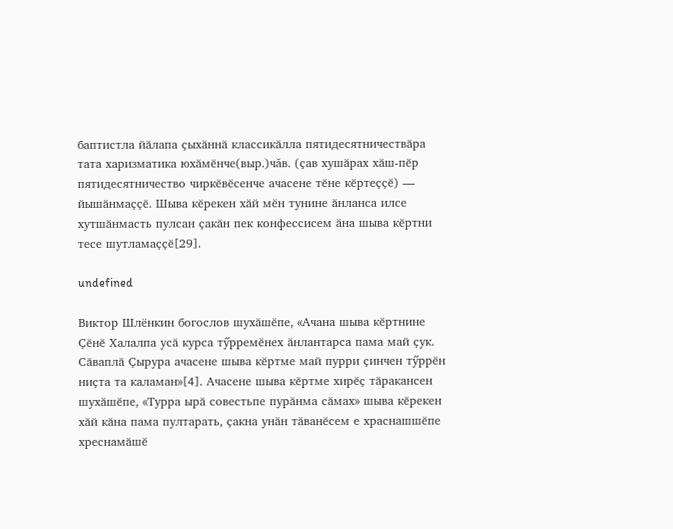баптистла йӑлапа ҫыхӑннӑ классикӑлла пятидесятничествӑра тата харизматика юхӑмӗнче(выр.)чăв. (ҫав хушӑрах хӑш-пӗр пятидесятничество чиркӗвӗсенче ачасене тӗне кӗртеҫҫӗ) — йышӑнмаҫҫӗ. Шыва кӗрекен хӑй мӗн тунине ӑнланса илсе хутшӑнмасть пулсан ҫакӑн пек конфессисем ӑна шыва кӗртни тесе шутламаҫҫӗ[29].

undefined

Виктор Шлёнкин богослов шухӑшӗпе, «Ачана шыва кӗртнине Ҫӗнӗ Халалпа усӑ курса тӳрремӗнех ӑнлантарса пама май ҫук. Сӑваплӑ Ҫырура ачасене шыва кӗртме май пурри ҫинчен тӳррӗн ниҫта та каламан»[4]. Ачасене шыва кӗртме хирӗҫ тӑракансен шухӑшӗпе, «Турра ырӑ совестьпе пурӑнма сӑмах» шыва кӗрекен хӑй кӑна пама пултарать, ҫакна унӑн тӑванӗсем е храснашшӗпе хреснамӑшӗ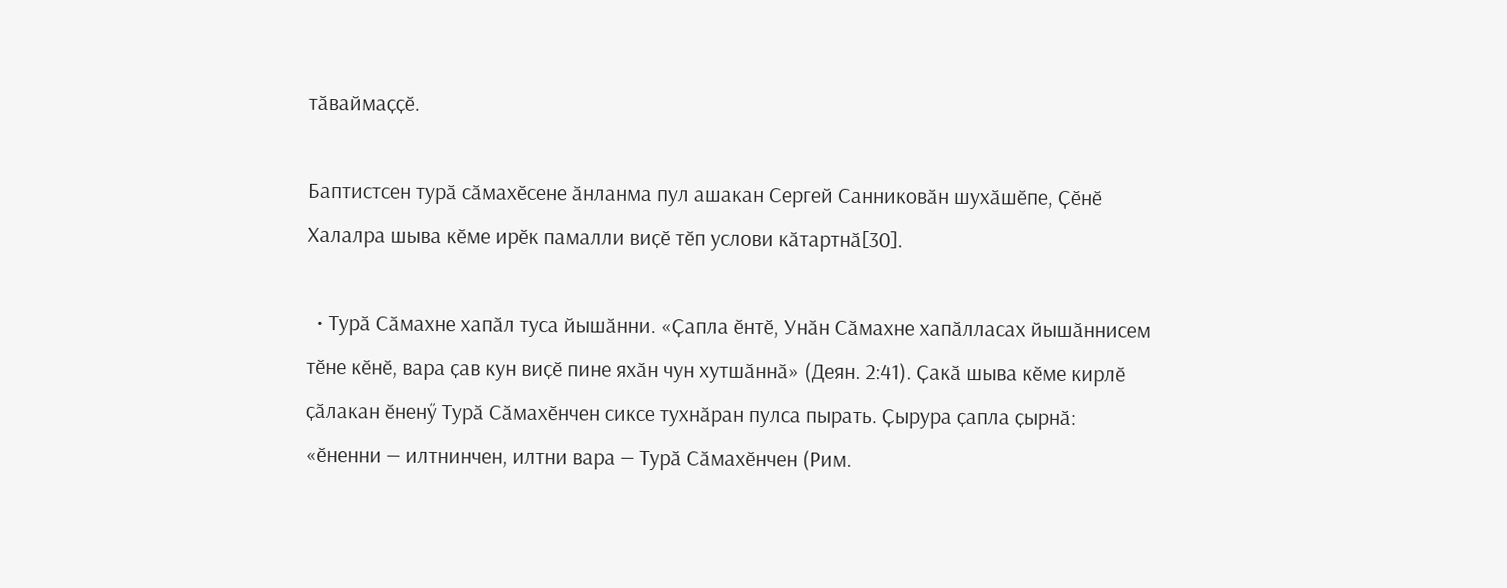тӑваймаҫҫӗ.

Баптистсен турӑ сӑмахӗсене ӑнланма пул ашакан Сергей Санниковӑн шухӑшӗпе, Ҫӗнӗ Халалра шыва кӗме ирӗк памалли виҫӗ тӗп услови кӑтартнӑ[30].

  • Турӑ Сӑмахне хапӑл туса йышӑнни. «Ҫапла ӗнтӗ, Унӑн Сӑмахне хапӑлласах йышӑннисем тӗне кӗнӗ, вара ҫав кун виҫӗ пине яхӑн чун хутшӑннӑ» (Деян. 2:41). Ҫакӑ шыва кӗме кирлӗ ҫӑлакан ӗненӳ Турӑ Сӑмахӗнчен сиксе тухнӑран пулса пырать. Ҫырура ҫапла ҫырнӑ: «ӗненни — илтнинчен, илтни вара — Турӑ Сӑмахӗнчен (Рим.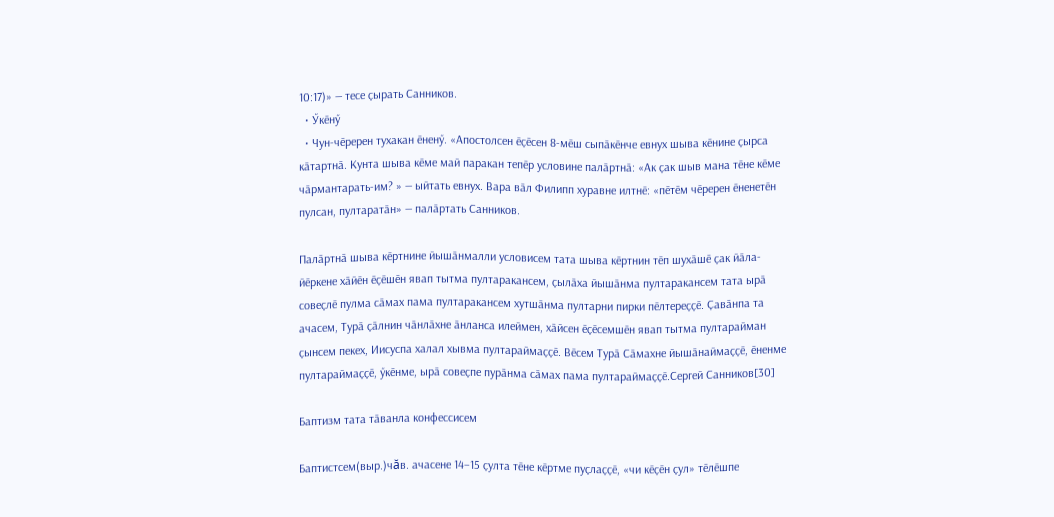10:17)» — тесе ҫырать Санников.
  • Ӳкӗнӳ
  • Чун-чӗререн тухакан ӗненӳ. «Апостолсен ӗҫӗсен 8-мӗш сыпӑкӗнче евнух шыва кӗнине ҫырса кӑтартнӑ. Кунта шыва кӗме май паракан тепӗр условине палӑртнӑ: «Ак ҫак шыв мана тӗне кӗме чӑрмантарать-им? » — ыйтать евнух. Вара вӑл Филипп хуравне илтнӗ: «пӗтӗм чӗререн ӗненетӗн пулсан, пултаратӑн» — палӑртать Санников.

Палӑртнӑ шыва кӗртнине йышӑнмалли условисем тата шыва кӗртнин тӗп шухӑшӗ ҫак йӑла-йӗркене хӑйӗн ӗҫӗшӗн явап тытма пултаракансем, ҫылӑха йышӑнма пултаракансем тата ырӑ совеҫлӗ пулма сӑмах пама пултаракансем хутшӑнма пултарни пирки пӗлтереҫҫӗ. Ҫавӑнпа та ачасем, Турӑ ҫӑлнин чӑнлӑхне ӑнланса илеймен, хӑйсен ӗҫӗсемшӗн явап тытма пултарайман ҫынсем пекех, Иисуспа халал хывма пултараймаҫҫӗ. Вӗсем Турӑ Сӑмахне йышӑнаймаҫҫӗ, ӗненме пултараймаҫҫӗ, ӳкӗнме, ырӑ совеҫпе пурӑнма сӑмах пама пултараймаҫҫӗ.Сергей Санников[30]

Баптизм тата тӑванла конфессисем

Баптистсем(выр.)чăв. ачасене 14–15 ҫулта тӗне кӗртме пуҫлаҫҫӗ, «чи кӗҫӗн ҫул» тӗлӗшпе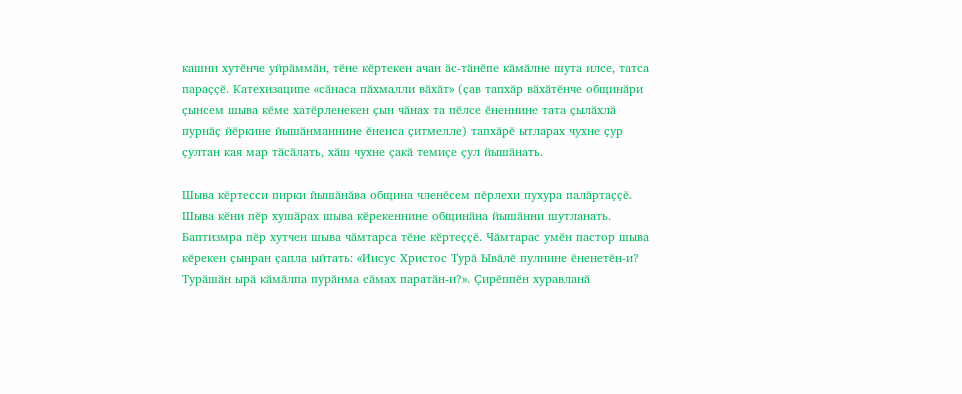кашни хутӗнче уйрӑммӑн, тӗне кӗртекен ачан ӑс-тӑнӗпе кӑмӑлне шута илсе, татса параҫҫӗ. Катехизаципе «сӑнаса пӑхмалли вӑхӑт» (ҫав тапхӑр вӑхӑтӗнче общинӑри ҫынсем шыва кӗме хатӗрленекен ҫын чӑнах та пӗлсе ӗненнине тата ҫылӑхлӑ пурнӑҫ йӗркине йышӑнманнине ӗненса ҫитмелле) тапхӑрӗ ытларах чухне ҫур ҫултан кая мар тӑсӑлать, хӑш чухне ҫакӑ темиҫе ҫул йышӑнать.

Шыва кӗртесси пирки йышӑнӑва община членӗсем пӗрлехи пухура палӑртаҫҫӗ. Шыва кӗни пӗр хушӑрах шыва кӗрекеннине общинӑна йышӑнни шутланать. Баптизмра пӗр хутчен шыва чӑмтарса тӗне кӗртеҫҫӗ. Чӑмтарас умӗн пастор шыва кӗрекен ҫынран ҫапла ыйтать: «Иисус Христос Турӑ Ывӑлӗ пулнине ӗненетӗн-и? Турӑшӑн ырӑ кӑмӑлпа пурӑнма сӑмах паратӑн-и?». Ҫирӗппӗн хуравланӑ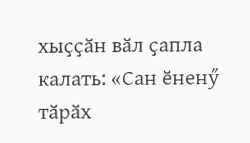хыҫҫӑн вӑл ҫапла калать: «Сан ӗненӳ тӑрӑх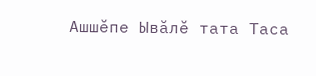Ашшӗпе Ывӑлӗ тата Таса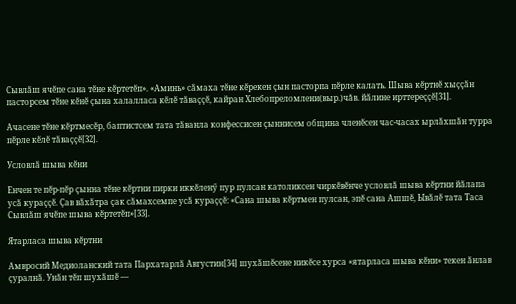Сывлӑш ячӗпе сана тӗне кӗртетӗп». «Аминь» сӑмаха тӗне кӗрекен ҫын пасторпа пӗрле калать. Шыва кӗртнӗ хыҫҫӑн пасторсем тӗне кӗнӗ ҫына халалласа кӗлӗ тӑваҫҫӗ, кайран Хлебопреломлени(выр.)чăв. йӑлине ирттереҫҫӗ[31].

Ачасене тӗне кӗртмесӗр, баптистсем тата тӑванла конфессисен ҫыннисем община членӗсен час-часах ырлӑхшӑн турра пӗрле кӗлӗ тӑваҫҫӗ[32].

Условлӑ шыва кӗни

Енчен те пӗр-пӗр ҫынна тӗне кӗртни пирки иккӗленӳ пур пулсан католиксен чиркӗвӗнче условлӑ шыва кӗртни йӑлапа усӑ кураҫҫӗ. Ҫав вӑхӑтра ҫак сӑмахсемпе усӑ кураҫҫӗ: «Сана шыва кӗртмен пулсан, эпӗ сана Ашшӗ, Ывӑлӗ тата Таса Сывлӑш ячӗпе шыва кӗртетӗп»[33].

Ятарласа шыва кӗртни

Амвросий Медиоланский тата Пархатарлӑ Августин[34] шухӑшӗсене никӗсе хурса «ятарласа шыва кӗни» текен ӑнлав ҫуралнӑ. Унӑн тӗп шухӑшӗ —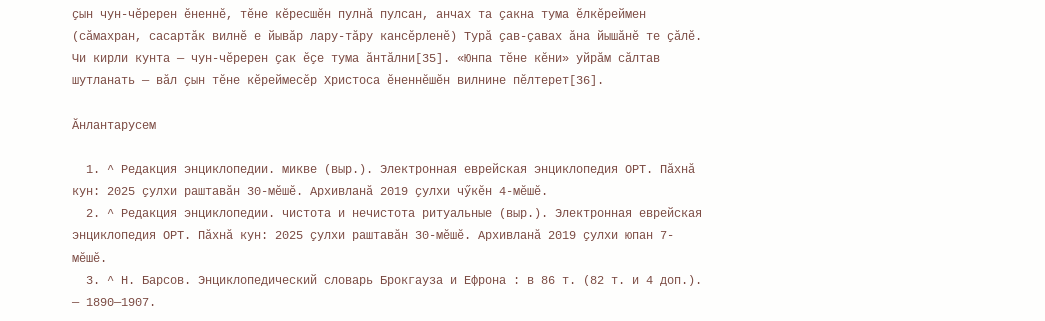ҫын чун-чӗререн ӗненнӗ, тӗне кӗресшӗн пулнӑ пулсан, анчах та ҫакна тума ӗлкӗреймен (сӑмахран, сасартӑк вилнӗ е йывӑр лару-тӑру кансӗрленӗ) Турӑ ҫав-ҫавах ӑна йышӑнӗ те ҫӑлӗ. Чи кирли кунта — чун-чӗререн ҫак ӗҫе тума ӑнтӑлни[35]. «Юнпа тӗне кӗни» уйрӑм сӑлтав шутланать — вӑл ҫын тӗне кӗреймесӗр Христоса ӗненнӗшӗн вилнине пӗлтерет[36].

Ӑнлантарусем

  1. ^ Редакция энциклопедии. микве (выр.). Электронная еврейская энциклопедия ОРТ. Пӑхнӑ кун: 2025 ҫулхи раштавӑн 30-мӗшӗ. Архивланӑ 2019 ҫулхи чӳкӗн 4-мӗшӗ.
  2. ^ Редакция энциклопедии. чистота и нечистота ритуальные (выр.). Электронная еврейская энциклопедия ОРТ. Пӑхнӑ кун: 2025 ҫулхи раштавӑн 30-мӗшӗ. Архивланӑ 2019 ҫулхи юпан 7-мӗшӗ.
  3. ^ Н. Барсов. Энциклопедический словарь Брокгауза и Ефрона : в 86 т. (82 т. и 4 доп.). — 1890—1907.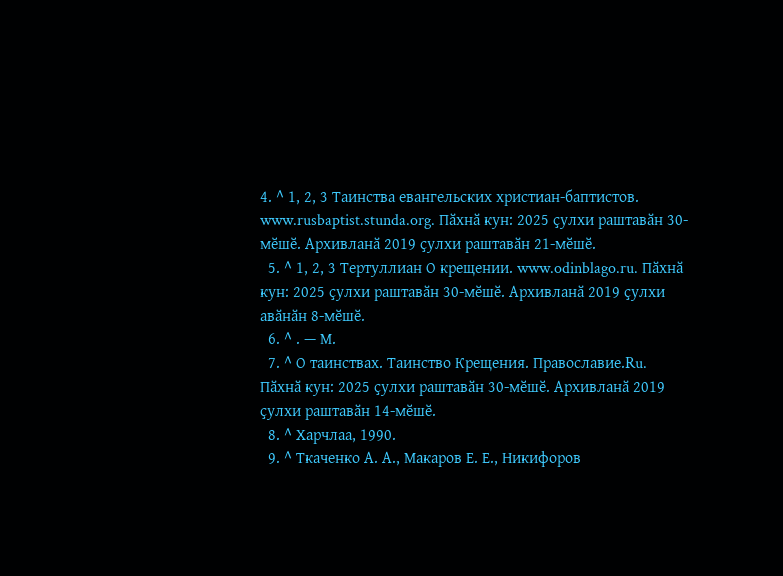4. ^ 1, 2, 3 Таинства евангельских христиан-баптистов. www.rusbaptist.stunda.org. Пӑхнӑ кун: 2025 ҫулхи раштавӑн 30-мӗшӗ. Архивланӑ 2019 ҫулхи раштавӑн 21-мӗшӗ.
  5. ^ 1, 2, 3 Тертуллиан О крещении. www.odinblago.ru. Пӑхнӑ кун: 2025 ҫулхи раштавӑн 30-мӗшӗ. Архивланӑ 2019 ҫулхи авӑнӑн 8-мӗшӗ.
  6. ^ . — М.
  7. ^ О таинствах. Таинство Крещения. Православие.Ru. Пӑхнӑ кун: 2025 ҫулхи раштавӑн 30-мӗшӗ. Архивланӑ 2019 ҫулхи раштавӑн 14-мӗшӗ.
  8. ^ Харчлаа, 1990.
  9. ^ Ткаченко А. А., Макаров Е. Е., Никифоров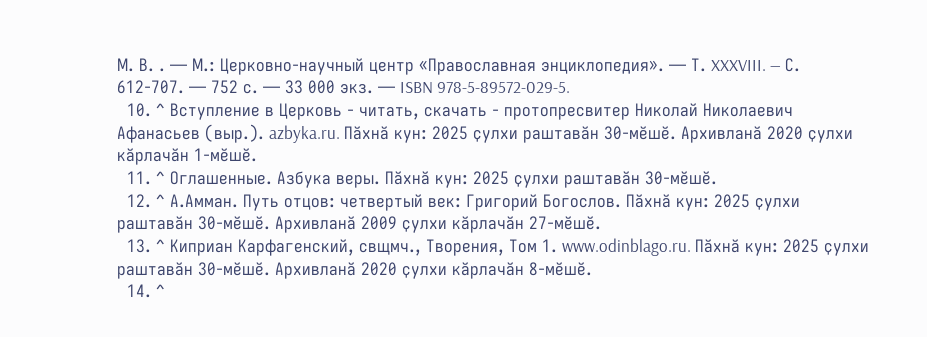М. В. . — М.: Церковно-научный центр «Православная энциклопедия». — Т. XXXVIII. — С. 612-707. — 752 с. — 33 000 экз. — ISBN 978-5-89572-029-5.
  10. ^ Вступление в Церковь - читать, скачать - протопресвитер Николай Николаевич Афанасьев (выр.). azbyka.ru. Пӑхнӑ кун: 2025 ҫулхи раштавӑн 30-мӗшӗ. Архивланӑ 2020 ҫулхи кӑрлачӑн 1-мӗшӗ.
  11. ^ Оглашенные. Азбука веры. Пӑхнӑ кун: 2025 ҫулхи раштавӑн 30-мӗшӗ.
  12. ^ А.Амман. Путь отцов: четвертый век: Григорий Богослов. Пӑхнӑ кун: 2025 ҫулхи раштавӑн 30-мӗшӗ. Архивланӑ 2009 ҫулхи кӑрлачӑн 27-мӗшӗ.
  13. ^ Киприан Карфагенский, свщмч., Творения, Том 1. www.odinblago.ru. Пӑхнӑ кун: 2025 ҫулхи раштавӑн 30-мӗшӗ. Архивланӑ 2020 ҫулхи кӑрлачӑн 8-мӗшӗ.
  14. ^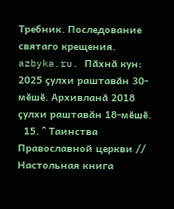Требник. Последование святаго крещения. azbyka.ru. Пӑхнӑ кун: 2025 ҫулхи раштавӑн 30-мӗшӗ. Архивланӑ 2018 ҫулхи раштавӑн 18-мӗшӗ.
  15. ^ Таинства Православной церкви // Настольная книга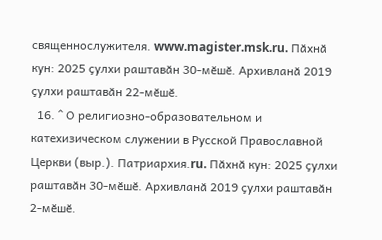священнослужителя. www.magister.msk.ru. Пӑхнӑ кун: 2025 ҫулхи раштавӑн 30-мӗшӗ. Архивланӑ 2019 ҫулхи раштавӑн 22-мӗшӗ.
  16. ^ О религиозно-образовательном и катехизическом служении в Русской Православной Церкви (выр.). Патриархия.ru. Пӑхнӑ кун: 2025 ҫулхи раштавӑн 30-мӗшӗ. Архивланӑ 2019 ҫулхи раштавӑн 2-мӗшӗ.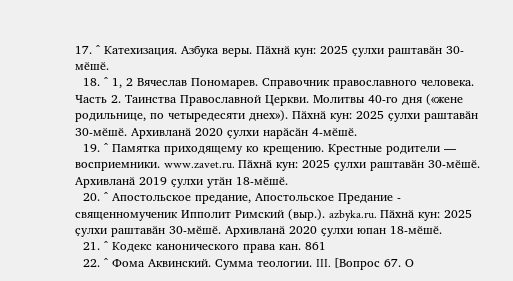17. ^ Катехизация. Азбука веры. Пӑхнӑ кун: 2025 ҫулхи раштавӑн 30-мӗшӗ.
  18. ^ 1, 2 Вячеслав Пономарев. Справочник православного человека. Часть 2. Таинства Православной Церкви. Молитвы 40-го дня («жене родильнице, по четыредесяти днех»). Пӑхнӑ кун: 2025 ҫулхи раштавӑн 30-мӗшӗ. Архивланӑ 2020 ҫулхи нарӑсӑн 4-мӗшӗ.
  19. ^ Памятка приходящему ко крещению. Крестные родители — восприемники. www.zavet.ru. Пӑхнӑ кун: 2025 ҫулхи раштавӑн 30-мӗшӗ. Архивланӑ 2019 ҫулхи утӑн 18-мӗшӗ.
  20. ^ Апостольское предание, Апостольское Предание - священномученик Ипполит Римский (выр.). azbyka.ru. Пӑхнӑ кун: 2025 ҫулхи раштавӑн 30-мӗшӗ. Архивланӑ 2020 ҫулхи юпан 18-мӗшӗ.
  21. ^ Кодекс канонического права кан. 861
  22. ^ Фома Аквинский. Сумма теологии. III. [Вопрос 67. О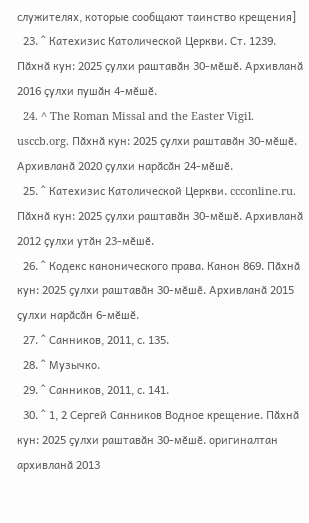служителях, которые сообщают таинство крещения]
  23. ^ Катехизис Католической Церкви. Ст. 1239. Пӑхнӑ кун: 2025 ҫулхи раштавӑн 30-мӗшӗ. Архивланӑ 2016 ҫулхи пушӑн 4-мӗшӗ.
  24. ^ The Roman Missal and the Easter Vigil. usccb.org. Пӑхнӑ кун: 2025 ҫулхи раштавӑн 30-мӗшӗ. Архивланӑ 2020 ҫулхи нарӑсӑн 24-мӗшӗ.
  25. ^ Катехизис Католической Церкви. ccconline.ru. Пӑхнӑ кун: 2025 ҫулхи раштавӑн 30-мӗшӗ. Архивланӑ 2012 ҫулхи утӑн 23-мӗшӗ.
  26. ^ Кодекс канонического права. Канон 869. Пӑхнӑ кун: 2025 ҫулхи раштавӑн 30-мӗшӗ. Архивланӑ 2015 ҫулхи нарӑсӑн 6-мӗшӗ.
  27. ^ Санников, 2011, с. 135.
  28. ^ Музычко.
  29. ^ Санников, 2011, с. 141.
  30. ^ 1, 2 Сергей Санников Водное крещение. Пӑхнӑ кун: 2025 ҫулхи раштавӑн 30-мӗшӗ. оригиналтан архивланӑ 2013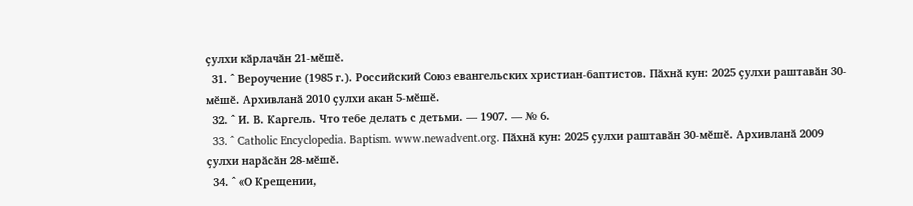ҫулхи кӑрлачӑн 21-мӗшӗ.
  31. ^ Вероучение (1985 г.). Российский Союз евангельских христиан-баптистов. Пӑхнӑ кун: 2025 ҫулхи раштавӑн 30-мӗшӗ. Архивланӑ 2010 ҫулхи акан 5-мӗшӗ.
  32. ^ И. В. Каргель. Что тебе делать с детьми. — 1907. — № 6.
  33. ^ Catholic Encyclopedia. Baptism. www.newadvent.org. Пӑхнӑ кун: 2025 ҫулхи раштавӑн 30-мӗшӗ. Архивланӑ 2009 ҫулхи нарӑсӑн 28-мӗшӗ.
  34. ^ «О Крещении,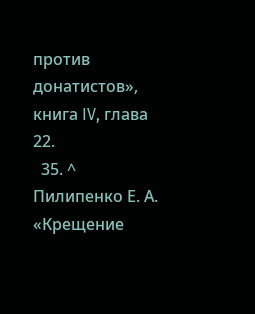против донатистов», книга IV, глава 22.
  35. ^ Пилипенко Е. А. «Крещение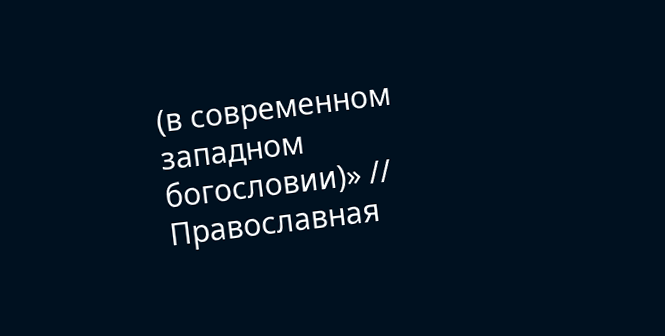(в современном западном богословии)» // Православная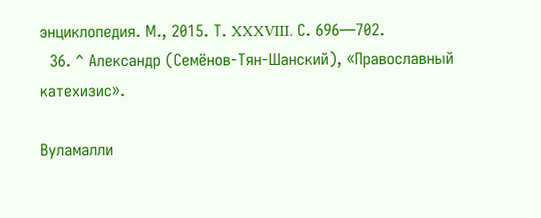энциклопедия. М., 2015. Т. XXXVIII. С. 696—702.
  36. ^ Александр (Семёнов-Тян-Шанский), «Православный катехизис».

Вуламалли